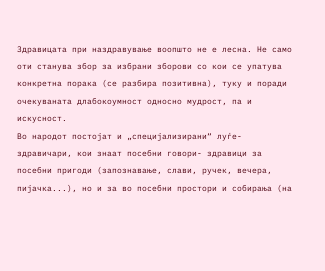Здравицата при наздравување воопшто не е лесна. Не само оти станува збор за избрани зборови со кои се упатува конкретна порака (се разбира позитивна), туку и поради очекуваната длабокоумност односно мудрост, па и искусност.
Во народот постојат и „специјализирани“ луѓе- здравичари, кои знаат посебни говори- здравици за посебни пригоди (запознавање, слави, ручек, вечера, пијачка...), но и за во посебни простори и собирања (на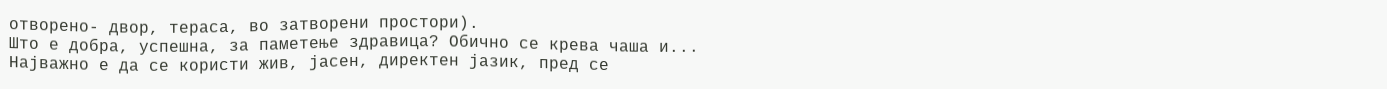отворено- двор, тераса, во затворени простори).
Што е добра, успешна, за паметење здравица? Обично се крева чаша и...
Најважно е да се користи жив, јасен, директен јазик, пред се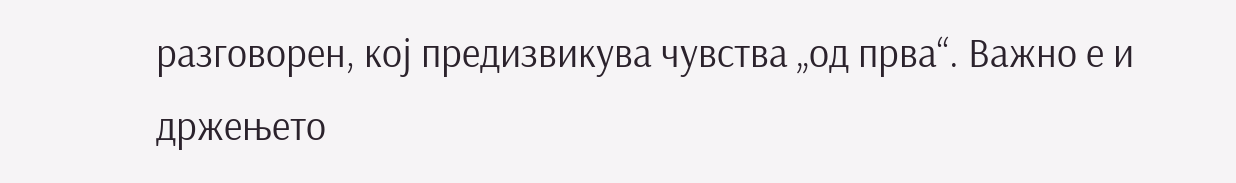разговорен, кој предизвикува чувства „од прва“. Важно е и држењето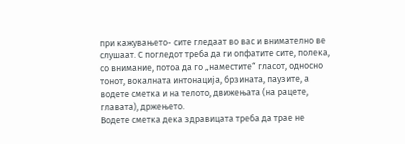при кажувањето- сите гледаат во вас и внимателно ве слушаат. С погледот треба да ги опфатите сите, полека, со внимание, потоа да го „наместите“ гласот, односно тонот, вокалната интонација, брзината, паузите, а водете сметка и на телото, движењата (на рацете, главата), држењето.
Водете сметка дека здравицата треба да трае не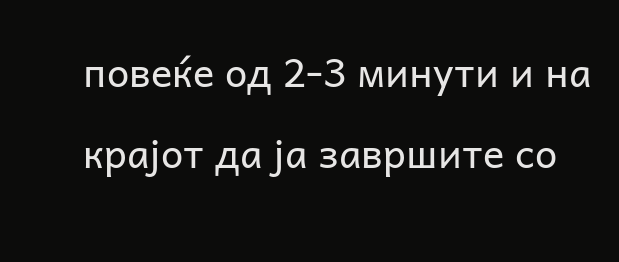повеќе од 2-3 минути и на крајот да ја завршите со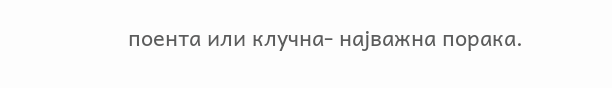поента или клучна- најважна порака.